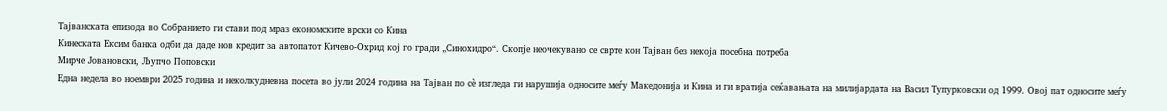Тајванската епизода во Собранието ги стави под мраз економските врски со Кина
Кинеската Ексим банка одби да даде нов кредит за автопатот Кичево-Охрид кој го гради „Синохидро“. Скопје неочекувано се сврте кон Тајван без некоја посебна потреба
Мирче Јовановски, Љупчо Поповски
Една недела во ноември 2025 година и неколкудневна посета во јули 2024 година на Тајван по сѐ изгледа ги нарушија односите меѓу Македонија и Кина и ги вратија сеќавањата на милијардата на Васил Тупурковски од 1999. Овој пат односите меѓу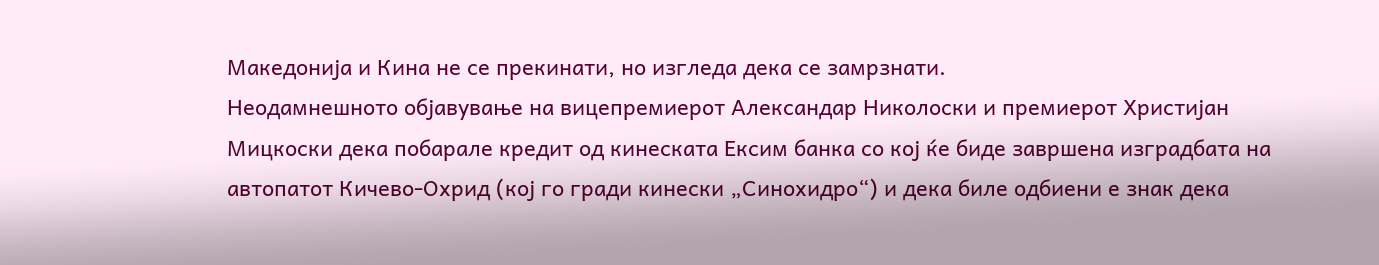Македонија и Кина не се прекинати, но изгледа дека се замрзнати.
Неодамнешното објавување на вицепремиерот Александар Николоски и премиерот Христијан Мицкоски дека побарале кредит од кинеската Ексим банка со кој ќе биде завршена изградбата на автопатот Кичево-Охрид (кој го гради кинески „Синохидро“) и дека биле одбиени е знак дека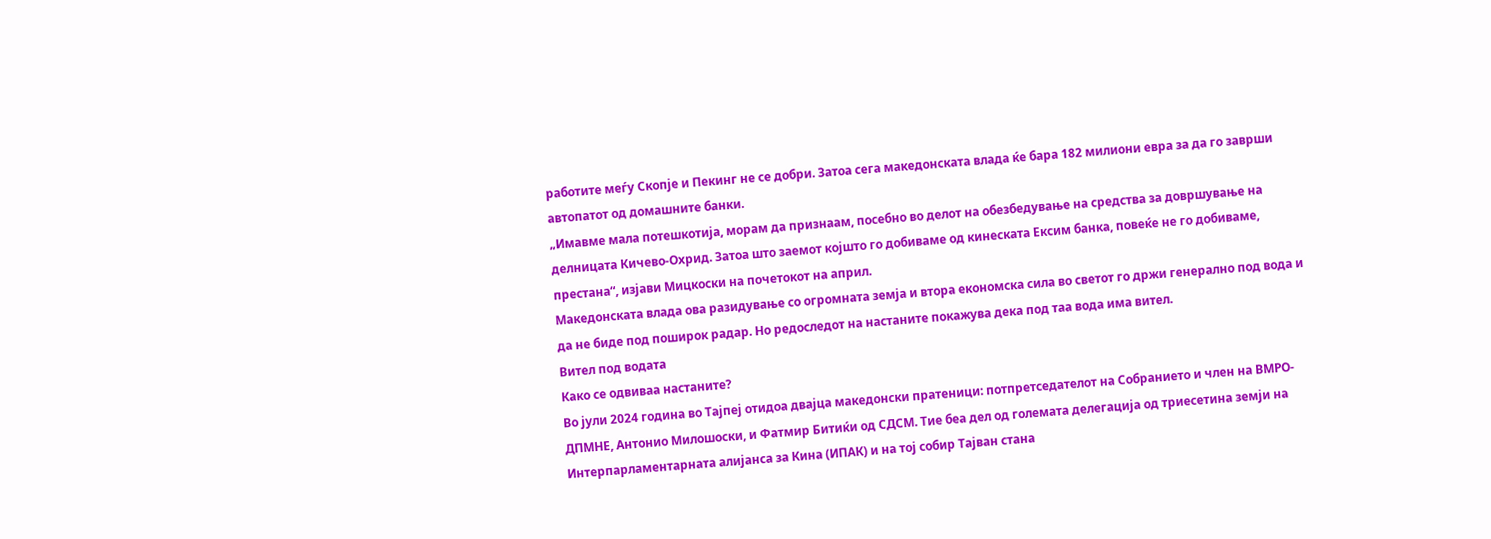работите меѓу Скопје и Пекинг не се добри. Затоа сега македонската влада ќе бара 182 милиони евра за да го заврши автопатот од домашните банки.
„Имавме мала потешкотија, морам да признаам, посебно во делот на обезбедување на средства за довршување на делницата Кичево-Охрид. Затоа што заемот којшто го добиваме од кинеската Ексим банка, повеќе не го добиваме, престана“, изјави Мицкоски на почетокот на април.
Македонската влада ова разидување со огромната земја и втора економска сила во светот го држи генерално под вода и да не биде под поширок радар. Но редоследот на настаните покажува дека под таа вода има вител.
Вител под водата
Како се одвиваа настаните?
Во јули 2024 година во Тајпеј отидоа двајца македонски пратеници: потпретседателот на Собранието и член на ВМРО-ДПМНЕ, Антонио Милошоски, и Фатмир Битиќи од СДСМ. Тие беа дел од големата делегација од триесетина земји на Интерпарламентарната алијанса за Кина (ИПАК) и на тој собир Тајван стана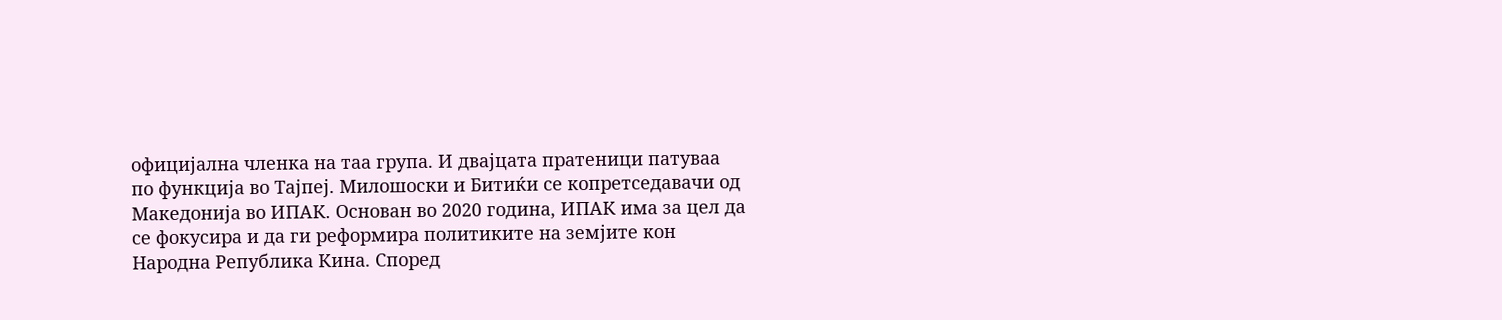официјална членка на таа група. И двајцата пратеници патуваа по функција во Тајпеј. Милошоски и Битиќи се копретседавачи од Македонија во ИПАК. Основан во 2020 година, ИПАК има за цел да се фокусира и да ги реформира политиките на земјите кон Народна Република Кина. Според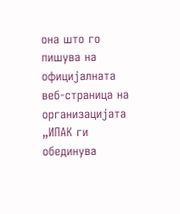она што го пишува на официјалната веб-страница на организацијата „ИПАК ги обединува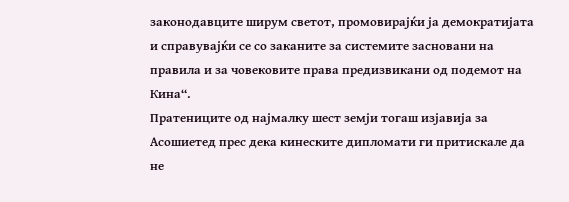законодавците ширум светот, промовирајќи ја демократијата и справувајќи се со заканите за системите засновани на правила и за човековите права предизвикани од подемот на Кина“.
Пратениците од најмалку шест земји тогаш изјавија за Асошиетед прес дека кинеските дипломати ги притискале да не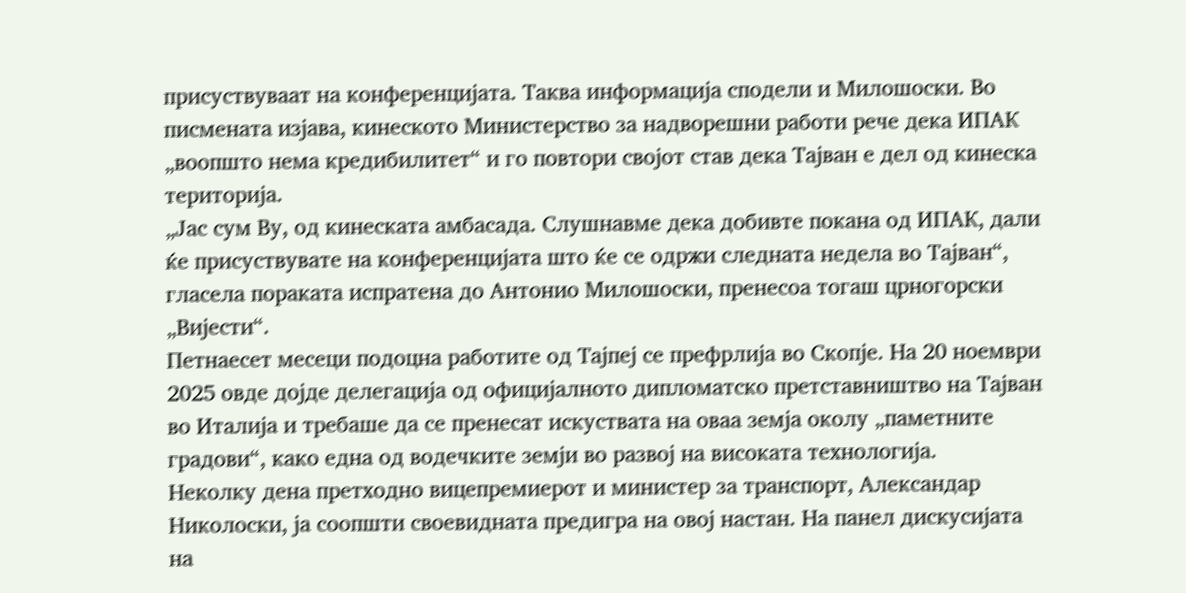присуствуваат на конференцијата. Таква информација сподели и Милошоски. Во писмената изјава, кинеското Министерство за надворешни работи рече дека ИПАК „воопшто нема кредибилитет“ и го повтори својот став дека Тајван е дел од кинеска територија.
„Јас сум Ву, од кинеската амбасада. Слушнавме дека добивте покана од ИПАК, дали ќе присуствувате на конференцијата што ќе се одржи следната недела во Тајван“, гласела пораката испратена до Антонио Милошоски, пренесоа тогаш црногорски „Вијести“.
Петнаесет месеци подоцна работите од Тајпеј се префрлија во Скопје. На 20 ноември 2025 овде дојде делегација од официјалното дипломатско претставништво на Тајван во Италија и требаше да се пренесат искуствата на оваа земја околу „паметните градови“, како една од водечките земји во развој на високата технологија.
Неколку дена претходно вицепремиерот и министер за транспорт, Александар Николоски, ја соопшти своевидната предигра на овој настан. На панел дискусијата на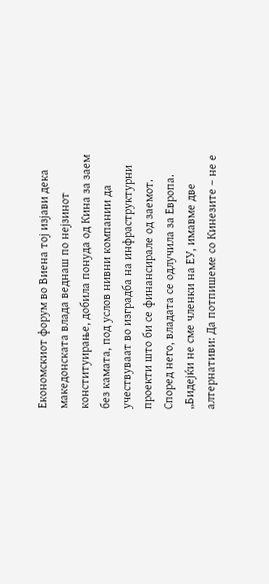Економскиот форум во Виена тој изјави дека македонската влада веднаш по нејзинот конституирање, добила понуда од Кина за заем без камата, под услов нивни компании да учествуваат во изградба на инфраструктурни проекти што би се финансирале од заемот. Според него, владата се одлучила за Европа.
„Бидејќи не сме членки на ЕУ, имавме две алтернативи: Да потпишеме со Кинезите – не е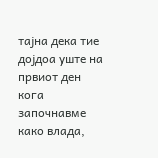тајна дека тие дојдоа уште на првиот ден кога започнавме како влада,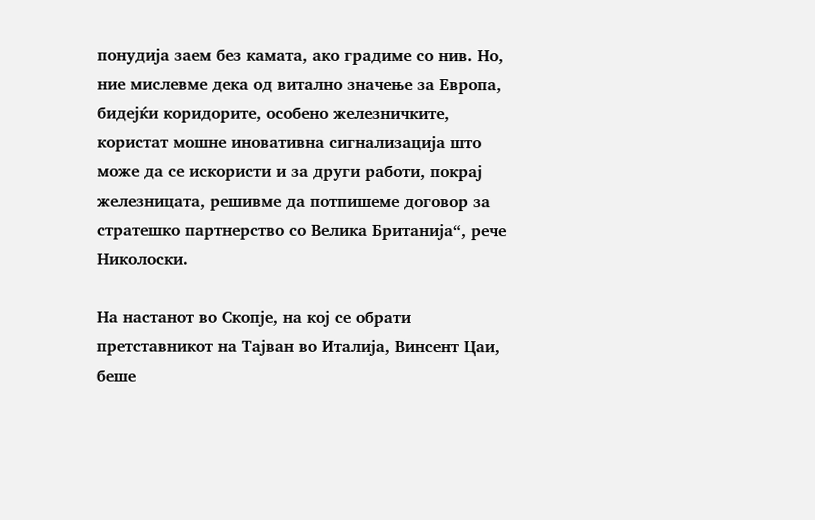понудија заем без камата, ако градиме со нив. Но, ние мислевме дека од витално значење за Европа, бидејќи коридорите, особено железничките, користат мошне иновативна сигнализација што може да се искористи и за други работи, покрај железницата, решивме да потпишеме договор за стратешко партнерство со Велика Британија“, рече Николоски.

На настанот во Скопје, на кој се обрати претставникот на Тајван во Италија, Винсент Цаи, беше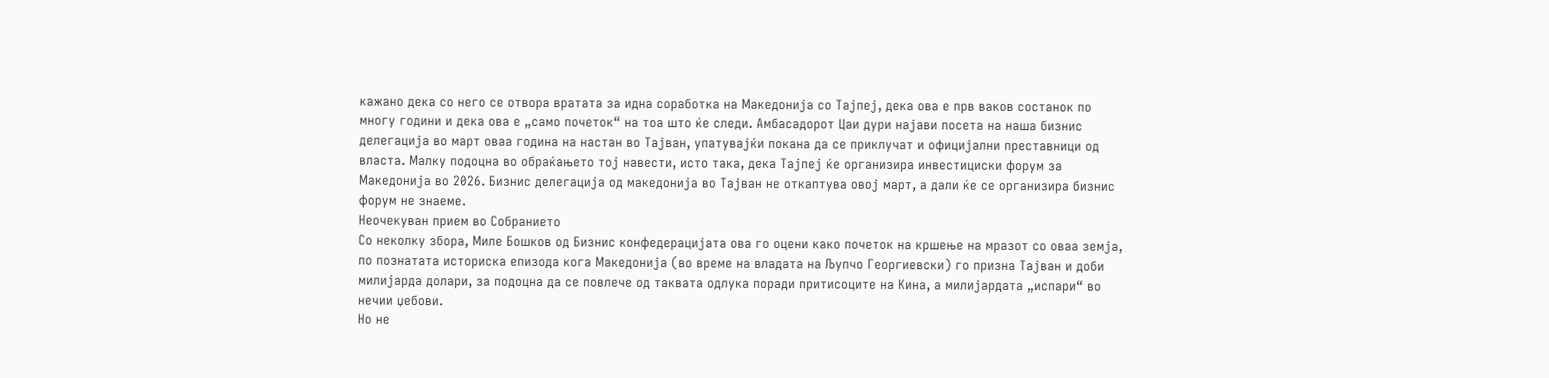кажано дека со него се отвора вратата за идна соработка на Македонија со Тајпеј, дека ова е прв ваков состанок по многу години и дека ова е „само почеток“ на тоа што ќе следи. Амбасадорот Цаи дури најави посета на наша бизнис делегација во март оваа година на настан во Тајван, упатувајќи покана да се приклучат и официјални преставници од власта. Малку подоцна во обраќањето тој навести, исто така, дека Тајпеј ќе организира инвестициски форум за Македонија во 2026. Бизнис делегација од македонија во Тајван не откаптува овој март, а дали ќе се организира бизнис форум не знаеме.
Неочекуван прием во Собранието
Со неколку збора, Миле Бошков од Бизнис конфедерацијата ова го оцени како почеток на кршење на мразот со оваа земја, по познатата историска епизода кога Македонија (во време на владата на Љупчо Георгиевски) го призна Тајван и доби милијарда долари, за подоцна да се повлече од таквата одлука поради притисоците на Кина, а милијардата „испари“ во нечии џебови.
Но не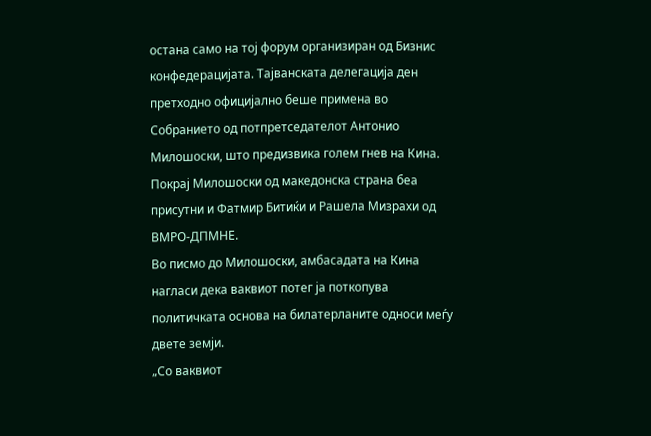остана само на тој форум организиран од Бизнис конфедерацијата. Тајванската делегација ден претходно официјално беше примена во Собранието од потпретседателот Антонио Милошоски, што предизвика голем гнев на Кина. Покрај Милошоски од македонска страна беа присутни и Фатмир Битиќи и Рашела Мизрахи од ВМРО-ДПМНЕ.
Во писмо до Милошоски, амбасадата на Кина нагласи дека ваквиот потег ја поткопува политичката основа на билатерланите односи меѓу двете земји.
„Со ваквиот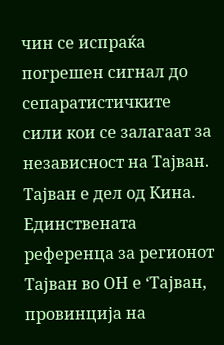чин се испраќа погрешен сигнал до сепаратистичките сили кои се залагаат за независност на Тајван. Тајван е дел од Кина. Единствената референца за регионот Тајван во ОН е ‘Тајван, провинција на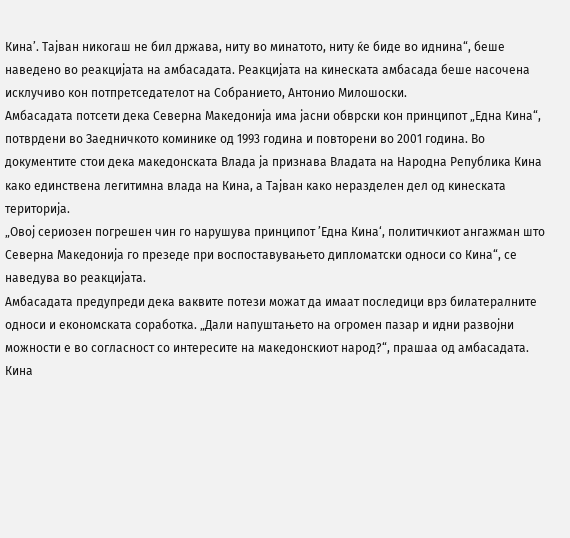Кина’. Тајван никогаш не бил држава, ниту во минатото, ниту ќе биде во иднина“, беше наведено во реакцијата на амбасадата. Реакцијата на кинеската амбасада беше насочена исклучиво кон потпретседателот на Собранието, Антонио Милошоски.
Амбасадата потсети дека Северна Македонија има јасни обврски кон принципот „Една Кина“, потврдени во Заедничкото коминике од 1993 година и повторени во 2001 година. Во документите стои дека македонската Влада ја признава Владата на Народна Република Кина како единствена легитимна влада на Кина, а Тајван како неразделен дел од кинеската територија.
„Овој сериозен погрешен чин го нарушува принципот ’Една Кина‘, политичкиот ангажман што Северна Македонија го презеде при воспоставувањето дипломатски односи со Кина“, се наведува во реакцијата.
Амбасадата предупреди дека ваквите потези можат да имаат последици врз билатералните односи и економската соработка. „Дали напуштањето на огромен пазар и идни развојни можности е во согласност со интересите на македонскиот народ?“, прашаа од амбасадата.
Кина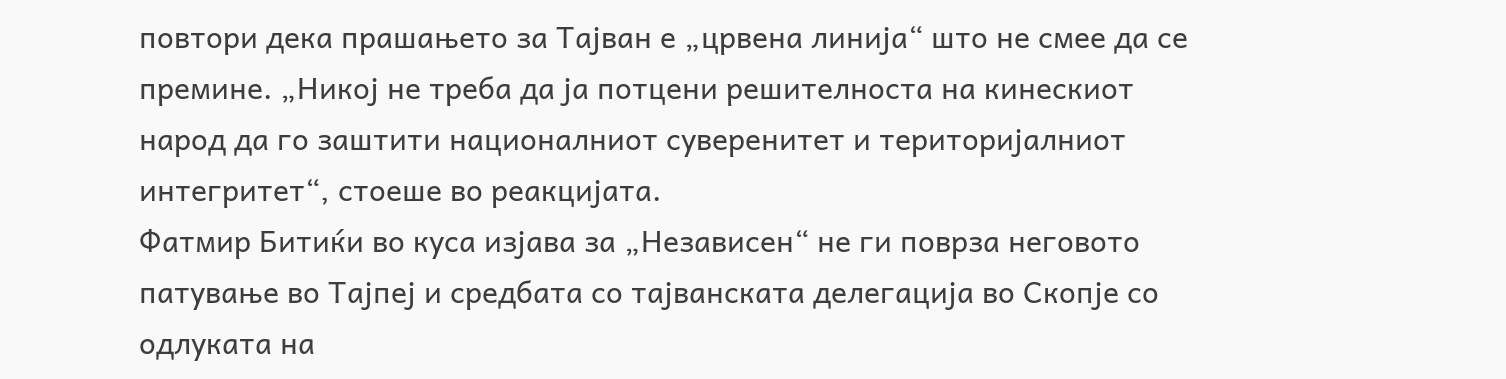повтори дека прашањето за Тајван е „црвена линија“ што не смее да се премине. „Никој не треба да ја потцени решителноста на кинескиот народ да го заштити националниот суверенитет и територијалниот интегритет“, стоеше во реакцијата.
Фатмир Битиќи во куса изјава за „Независен“ не ги поврза неговото патување во Тајпеј и средбата со тајванската делегација во Скопје со одлуката на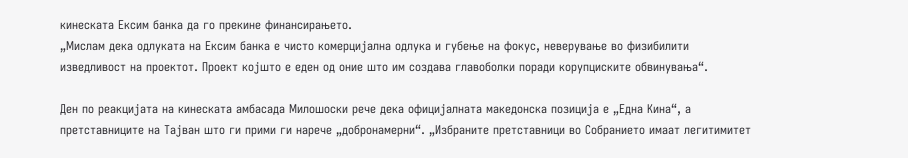кинеската Ексим банка да го прекине финансирањето.
„Мислам дека одлуката на Ексим банка е чисто комерцијална одлука и губење на фокус, неверување во физибилити изведливост на проектот. Проект којшто е еден од оние што им создава главоболки поради корупциските обвинувања“.

Ден по реакцијата на кинеската амбасада Милошоски рече дека официјалната македонска позиција е „Една Кина“, а претставниците на Тајван што ги прими ги нарече „добронамерни“. „Избраните претставници во Собранието имаат легитимитет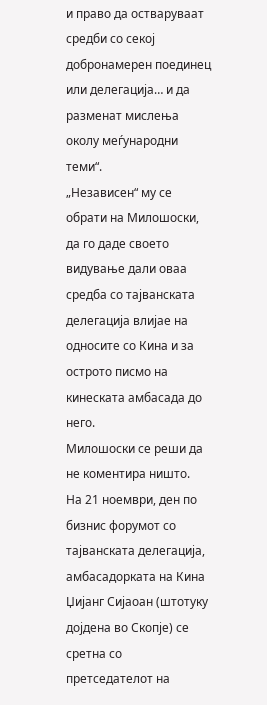и право да остваруваат средби со секој добронамерен поединец или делегација… и да разменат мислења околу меѓународни теми“.
„Независен“ му се обрати на Милошоски, да го даде своето видување дали оваа средба со тајванската делегација влијае на односите со Кина и за острото писмо на кинеската амбасада до него.
Милошоски се реши да не коментира ништо.
На 21 ноември, ден по бизнис форумот со тајванската делегација, амбасадорката на Кина Џијанг Сијаоан (штотуку дојдена во Скопје) се сретна со претседателот на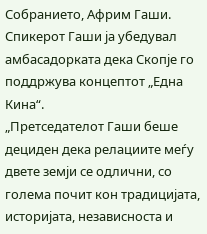Собранието, Африм Гаши. Спикерот Гаши ја убедувал амбасадорката дека Скопје го поддржува концептот „Една Кина“.
„Претседателот Гаши беше дециден дека релациите меѓу двете земји се одлични, со голема почит кон традицијата, историјата, независноста и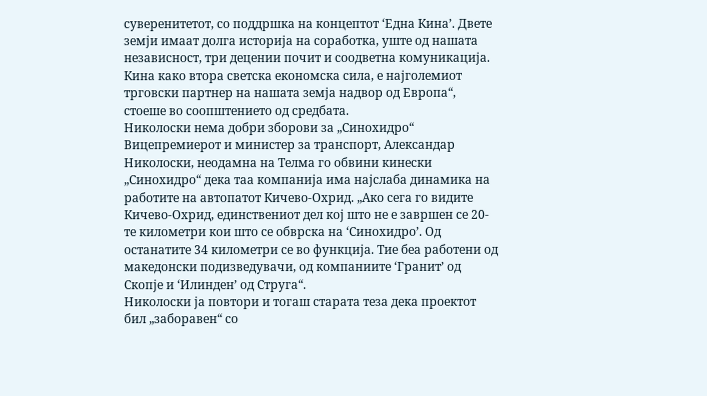суверенитетот, со поддршка на концептот ‘Една Кина’. Двете земји имаат долга историја на соработка, уште од нашата независност, три децении почит и соодветна комуникација. Кина како втора светска економска сила, е најголемиот трговски партнер на нашата земја надвор од Европа“, стоеше во соопштението од средбата.
Николоски нема добри зборови за „Синохидро“
Вицепремиерот и министер за транспорт, Александар Николоски, неодамна на Телма го обвини кинески „Синохидро“ дека таа компанија има најслаба динамика на работите на автопатот Кичево-Охрид. „Ако сега го видите Кичево-Охрид, единствениот дел кој што не е завршен се 20-те километри кои што се обврска на ‘Синохидро’. Од останатите 34 километри се во функција. Тие беа работени од македонски подизведувачи, од компаниите ‘Гранит’ од Скопје и ‘Илинден’ од Струга“.
Николоски ја повтори и тогаш старата теза дека проектот бил „заборавен“ со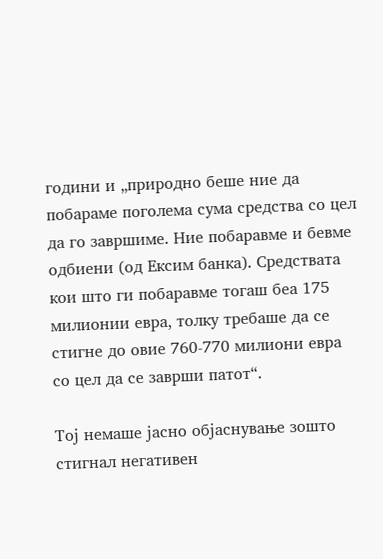години и „природно беше ние да побараме поголема сума средства со цел да го завршиме. Ние побаравме и бевме одбиени (од Ексим банка). Средствата кои што ги побаравме тогаш беа 175 милионии евра, толку требаше да се стигне до овие 760-770 милиони евра со цел да се заврши патот“.

Тој немаше јасно објаснување зошто стигнал негативен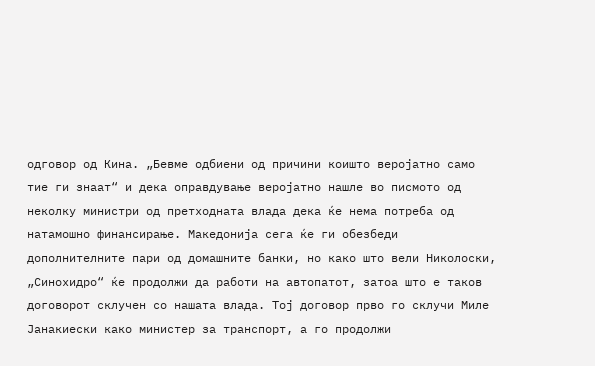одговор од Кина. „Бевме одбиени од причини коишто веројатно само тие ги знаат“ и дека оправдување веројатно нашле во писмото од неколку министри од претходната влада дека ќе нема потреба од натамошно финансирање. Македонија сега ќе ги обезбеди дополнителните пари од домашните банки, но како што вели Николоски, „Синохидро“ ќе продолжи да работи на автопатот, затоа што е таков договорот склучен со нашата влада. Тој договор прво го склучи Миле Јанакиески како министер за транспорт, а го продолжи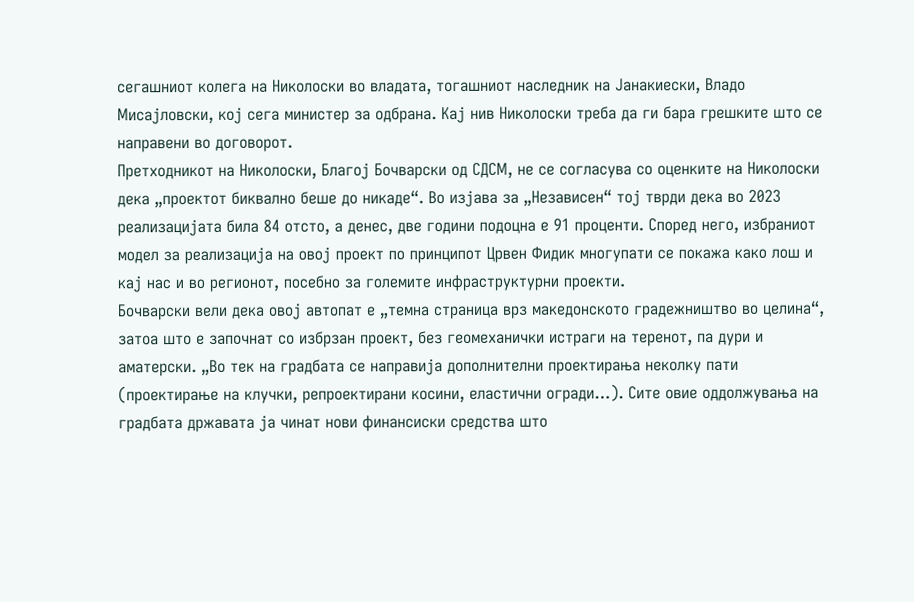сегашниот колега на Николоски во владата, тогашниот наследник на Јанакиески, Владо Мисајловски, кој сега министер за одбрана. Кај нив Николоски треба да ги бара грешките што се направени во договорот.
Претходникот на Николоски, Благој Бочварски од СДСМ, не се согласува со оценките на Николоски дека „проектот биквално беше до никаде“. Во изјава за „Независен“ тој тврди дека во 2023 реализацијата била 84 отсто, а денес, две години подоцна е 91 проценти. Според него, избраниот модел за реализација на овој проект по принципот Црвен Фидик многупати се покажа како лош и кај нас и во регионот, посебно за големите инфраструктурни проекти.
Бочварски вели дека овој автопат е „темна страница врз македонското градежништво во целина“, затоа што е започнат со избрзан проект, без геомеханички истраги на теренот, па дури и аматерски. „Во тек на градбата се направија дополнителни проектирања неколку пати (проектирање на клучки, репроектирани косини, еластични огради…). Сите овие оддолжувања на градбата државата ја чинат нови финансиски средства што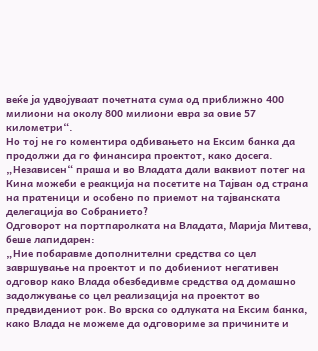веќе ја удвојуваат почетната сума од приближно 400 милиони на околу 800 милиони евра за овие 57 километри“.
Но тој не го коментира одбивањето на Ексим банка да продолжи да го финансира проектот, како досега.
„Независен“ праша и во Владата дали ваквиот потег на Кина можеби е реакција на посетите на Тајван од страна на пратеници и особено по приемот на тајванската делегација во Собранието?
Одговорот на портпаролката на Владата, Марија Митева, беше лапидарен:
„Ние побаравме дополнителни средства со цел завршување на проектот и по добиениот негативен одговор како Влада обезбедивме средства од домашно задолжување со цел реализација на проектот во предвидениот рок. Во врска со одлуката на Ексим банка, како Влада не можеме да одговориме за причините и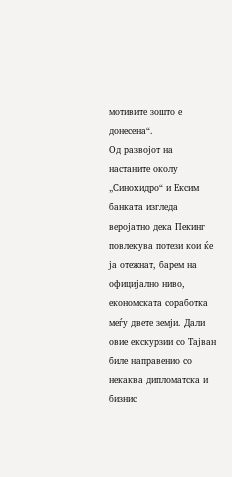мотивите зошто е донесена“.
Од развојот на настаните околу „Синохидро“ и Ексим банката изгледа веројатно дека Пекинг повлекува потези кои ќе ја отежнат, барем на официјално ниво, економската соработка меѓу двете земји. Дали овие екскурзии со Тајван биле направенио со некаква дипломатска и бизнис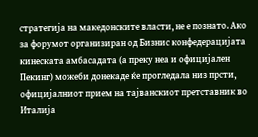стратегија на македонските власти, не е познато. Ако за форумот организиран од Бизнис конфедерацијата кинеската амбасадата (а преку неа и официјален Пекинг) можеби донекаде ќе прогледала низ прсти, официјалниот прием на тајванскиот претставник во Италија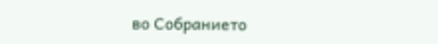во Собранието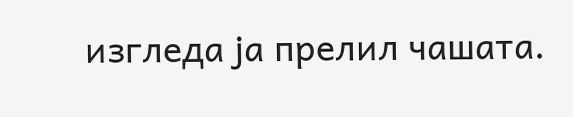изгледа ја прелил чашата.